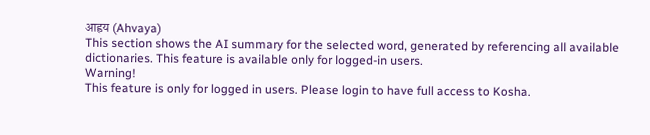आह्वय (Ahvaya)
This section shows the AI summary for the selected word, generated by referencing all available dictionaries. This feature is available only for logged-in users.
Warning!
This feature is only for logged in users. Please login to have full access to Kosha.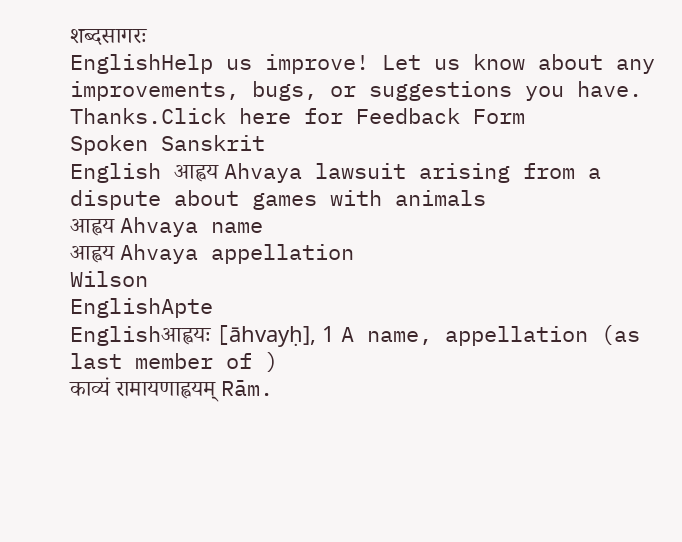शब्दसागरः
EnglishHelp us improve! Let us know about any improvements, bugs, or suggestions you have. Thanks.Click here for Feedback Form
Spoken Sanskrit
English आह्वय Ahvaya lawsuit arising from a dispute about games with animals
आह्वय Ahvaya name
आह्वय Ahvaya appellation
Wilson
EnglishApte
Englishआह्वयः [āhvayḥ], 1 A name, appellation (as last member of )
काव्यं रामायणाह्वयम् Rām.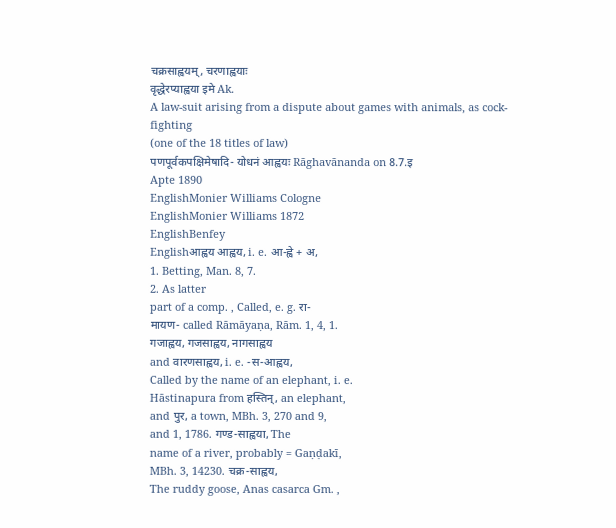चक्रसाह्वयम्, चरणाह्वयाः
वृद्धेरप्याह्वया इमे Ak.
A law-suit arising from a dispute about games with animals, as cock-fighting
(one of the 18 titles of law)
पणपूर्वकपक्षिमेषादि- योधनं आह्वयः Rāghavānanda on 8.7.इ
Apte 1890
EnglishMonier Williams Cologne
EnglishMonier Williams 1872
EnglishBenfey
Englishआह्वय आह्वय, i. e. आ-ह्वे + अ,
1. Betting, Man. 8, 7.
2. As latter
part of a comp. , Called, e. g. रा-
मायण- called Rāmāyaṇa, Rām. 1, 4, 1.
गजाह्वय, गजसाह्वय, नागसाह्वय
and वारणसाह्वय, i. e. -स-आह्वय,
Called by the name of an elephant, i. e.
Hāstinapura from हस्तिन्, an elephant,
and पुर, a town, MBh. 3, 270 and 9,
and 1, 1786. गण्ड-साह्वया, The
name of a river, probably = Gaṇḍakī,
MBh. 3, 14230. चक्र-साह्वय,
The ruddy goose, Anas casarca Gm. ,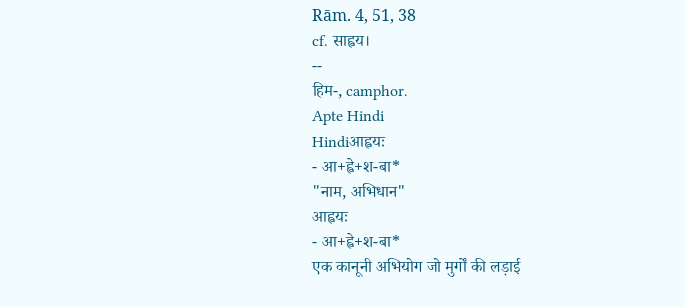Rām. 4, 51, 38
cf. साह्वय।
--
हिम-, camphor.
Apte Hindi
Hindiआह्वयः
- आ+ह्वे+श-बा*
"नाम, अभिधान"
आह्वयः
- आ+ह्वे+श-बा*
एक कानूनी अभियोग जो मुर्गों की लड़ाई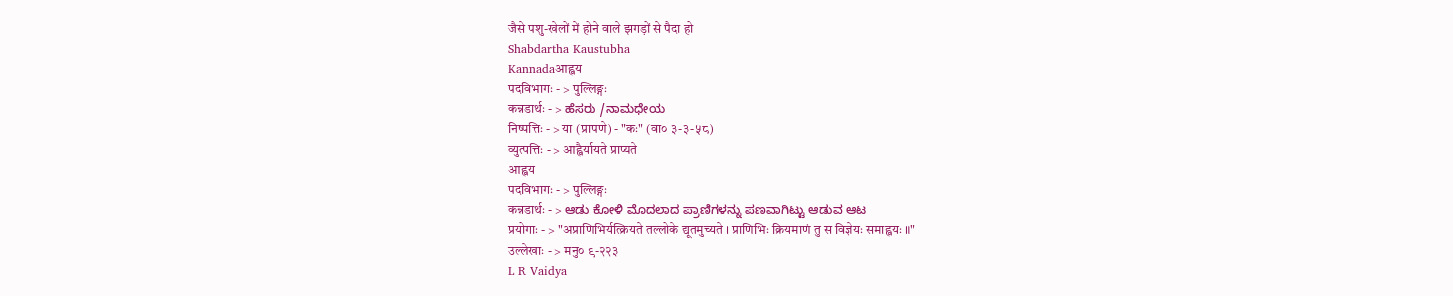जैसे पशु-खेलों में होने वाले झगड़ों से पैदा हो
Shabdartha Kaustubha
Kannadaआह्वय
पदविभागः - > पुल्लिङ्गः
कन्नडार्थः - > ಹೆಸರು /ನಾಮಧೇಯ
निष्पत्तिः - > या (प्रापणे) - "कः" (वा० ३-३-५८)
व्युत्पत्तिः - > आह्वैर्यायते प्राप्यते
आह्वय
पदविभागः - > पुल्लिङ्गः
कन्नडार्थः - > ಆಡು ಕೋಳಿ ಮೊದಲಾದ ಪ್ರಾಣಿಗಳನ್ನು ಪಣವಾಗಿಟ್ಟು ಆಡುವ ಆಟ
प्रयोगाः - > "अप्राणिभिर्यत्क्रियते तल्लोके द्यूतमुच्यते । प्राणिभिः क्रियमाणं तु स विज्ञेयः समाह्वयः ॥"
उल्लेखाः - > मनु० ९-२२३
L R Vaidya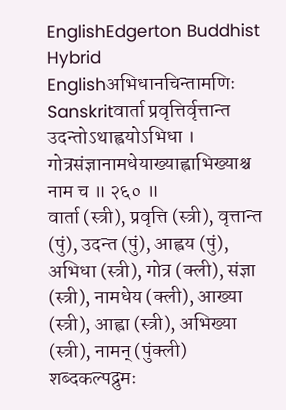EnglishEdgerton Buddhist Hybrid
Englishअभिधानचिन्तामणिः
Sanskritवार्ता प्रवृत्तिर्वृत्तान्त उदन्तोऽथाह्वयोऽभिधा ।
गोत्रसंज्ञानामधेयाख्याह्वाभिख्याश्च नाम च ॥ २६० ॥
वार्ता (स्त्री), प्रवृत्ति (स्त्री), वृत्तान्त (पुं), उदन्त (पुं), आह्वय (पुं), अभिधा (स्त्री), गोत्र (क्ली), संज्ञा (स्त्री), नामधेय (क्ली), आख्या (स्त्री), आह्वा (स्त्री), अभिख्या (स्त्री), नामन् (पुंक्ली)
शब्दकल्पद्रुमः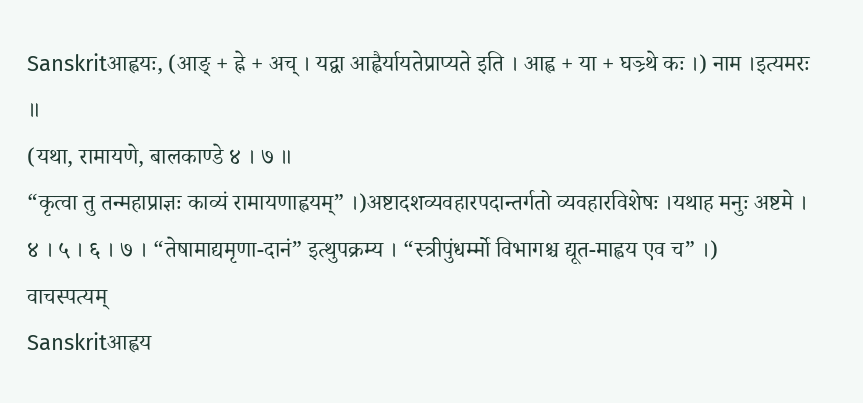Sanskritआह्वयः, (आङ् + ह्ने + अच् । यद्वा आह्वैर्यायतेप्राप्यते इति । आह्व + या + घञ्र्थे कः ।) नाम ।इत्यमरः ॥
(यथा, रामायणे, बालकाण्डे ४ । ७ ॥
“कृत्वा तु तन्महाप्राज्ञः काव्यं रामायणाह्वयम्” ।)अष्टादशव्यवहारपदान्तर्गतो व्यवहारविशेषः ।यथाह मनुः अष्टमे । ४ । ५ । ६ । ७ । “तेषामाद्यमृणा-दानं” इत्थुपक्रम्य । “स्त्रीपुंधर्म्मो विभागश्च द्यूत-माह्वय एव च” ।)
वाचस्पत्यम्
Sanskritआह्वय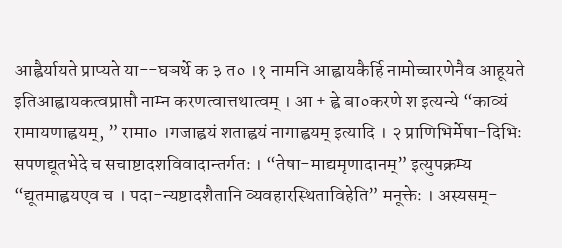आह्वैर्यायते प्राप्यते या--घञर्थे क ३ त० ।१ नामनि आह्वायकैर्हि नामोच्चारणेनैव आहूयते इतिआह्वायकत्वप्राप्तौ नाम्न करणत्वात्तथात्वम् । आ + ह्वे बा०करणे श इत्यन्ये “काव्यं रामायणाह्वयम्, ” रामा० ।गजाह्वयं शताह्वयं नागाह्वयम् इत्यादि । २ प्राणिभिर्मेषा-दिभिः सपणद्यूतभेदे च सचाष्टादशविवादान्तर्गतः । “तेषा-माद्यमृणादानम्” इत्युपक्रम्य “द्यूतमाह्वयएव च । पदा-न्यष्टादशैतानि व्यवहारस्थिताविहेति” मनूक्तेः । अस्यसम्-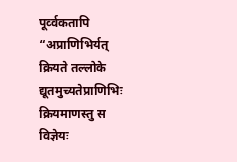पूर्व्वकतापि “अप्राणिभिर्यत् क्रियते तल्लोके द्यूतमुच्यतेप्राणिभिः क्रियमाणस्तु स विज्ञेयः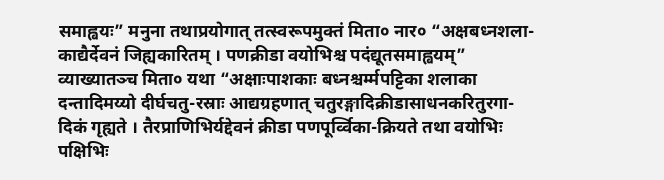समाह्वयः” मनुना तथाप्रयोगात् तत्स्वरूपमुक्तं मिता० नार० “अक्षबध्नशला-काद्यैर्देवनं जिह्यकारितम् । पणक्रीडा वयोभिश्च पदंद्यूतसमाह्वयम्” व्याख्यातञ्च मिता० यथा “अक्षाःपाशकाः बध्नश्चर्म्मपट्टिका शलाका दन्तादिमय्यो दीर्घचतु-रस्राः आद्यग्रहणात् चतुरङ्गादिक्रीडासाधनकरितुरगा-दिकं गृह्यते । तैरप्राणिभिर्यद्देवनं क्रीडा पणपूर्व्विका-क्रियते तथा वयोभिः पक्षिभिः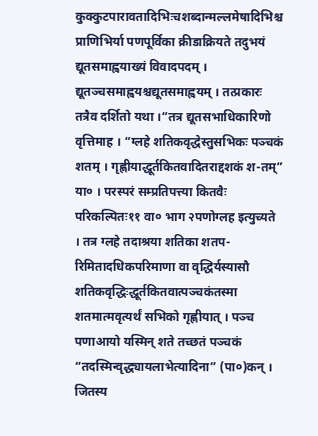कुक्कुटपारावतादिभिःचशब्दान्मल्लमेषादिभिश्च प्राणिभिर्या पणपूर्विका क्रीडाक्रियते तदुभयं द्यूतसमाह्वयाख्यं विवादपदम् । द्यूतञ्चसमाह्वयश्चद्यूतसमाह्वयम् । तत्प्रकारः तत्रैव दर्शितो यथा ।“तत्र द्यूतसभाधिकारिणो वृत्तिमाह । “ग्लहे शतिकवृद्धेस्तुसभिकः पञ्चकं शतम् । गृह्णीयाद्धूर्तकितवादितराद्दशकं श-तम्” या० । परस्परं सम्प्रतिपत्त्या कितवैः परिकल्पितः११ वा० भाग २पणोग्लह इत्युच्यते । तत्र ग्लहे तदाश्रया शतिका शतप-रिमितादधिकपरिमाणा वा वृद्धिर्यस्यासौ शतिकवृद्धिःद्धूर्तकितवात्पञ्चकंतस्मा शतमात्मवृत्यर्थं सभिको गृह्णीयात् । पञ्च पणाआयो यस्मिन् शते तच्छतं पञ्चकं “तदस्मिन्वृद्ध्यायलाभेत्यादिना” (पा०)कन् । जितस्य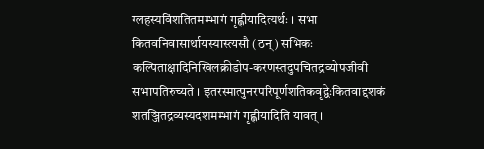ग्लहस्यविंशतितमम्भागं गृह्णीयादित्यर्थः । सभा कितवनिवासार्थायस्यास्त्यसौ (ठन्) सभिकः कल्पिताक्षादिनिखिलक्रीडोप-करणस्तदुपचितद्रव्योपजीवी सभापतिरुच्यते । इतरस्मात्पुनरपरिपूर्णशतिकवृद्वेःकितवाद्दशकं शतञ्जितद्रव्यस्यदशमम्भागं गृह्णीयादिति यावत् ।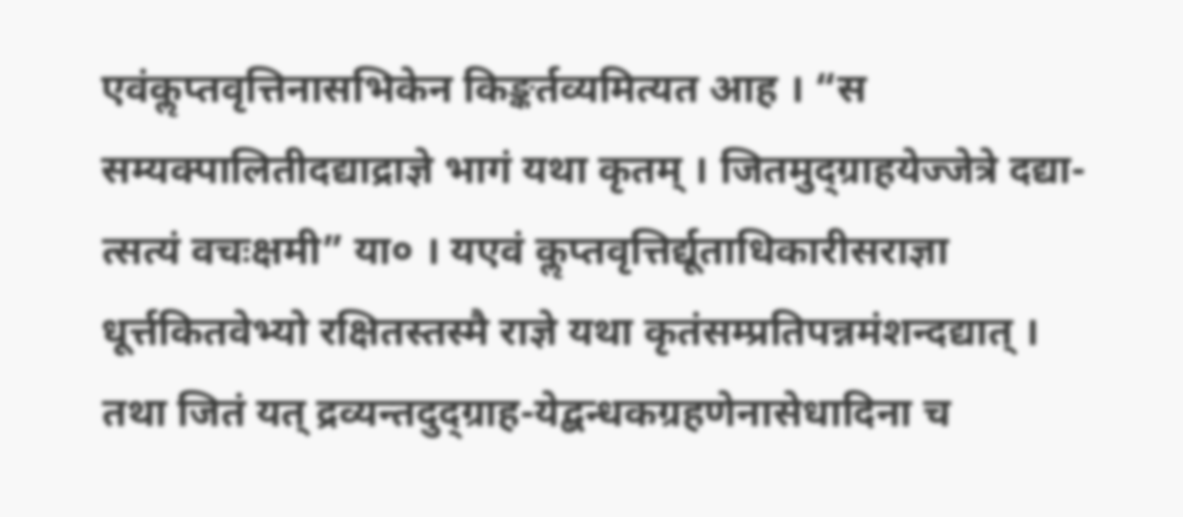एवंकॢप्तवृत्तिनासभिकेन किङ्कर्तव्यमित्यत आह । “स सम्यक्पालितीदद्याद्राज्ञे भागं यथा कृतम् । जितमुद्ग्राहयेज्जेत्रे दद्या-त्सत्यं वचःक्षमी” या० । यएवं कॢप्तवृत्तिर्द्यूताधिकारीसराज्ञा धूर्त्तकितवेभ्यो रक्षितस्तस्मै राज्ञे यथा कृतंसम्प्रतिपन्नमंशन्दद्यात् । तथा जितं यत् द्रव्यन्तदुद्ग्राह-येद्बन्धकग्रहणेनासेधादिना च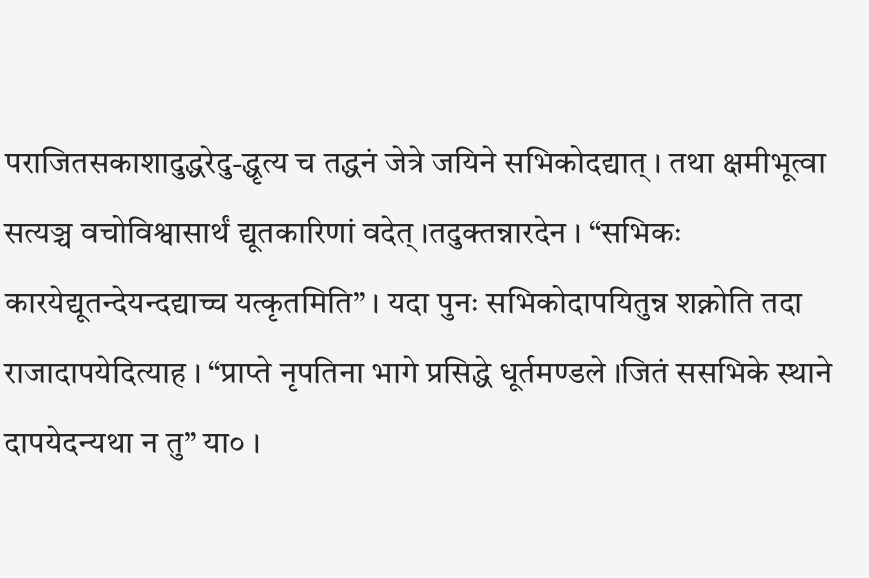पराजितसकाशादुद्धरेदु-द्धृत्य च तद्धनं जेत्रे जयिने सभिकोदद्यात् । तथा क्षमीभूत्वा सत्यञ्च वचोविश्वासार्थं द्यूतकारिणां वदेत् ।तदुक्तन्नारदेन । “सभिकः कारयेद्यूतन्देयन्दद्याच्च यत्कृतमिति” । यदा पुनः सभिकोदापयितुन्न शक्नोति तदा राजादापयेदित्याह । “प्राप्ते नृपतिना भागे प्रसिद्धे धूर्तमण्डले ।जितं ससभिके स्थाने दापयेदन्यथा न तु” या० ।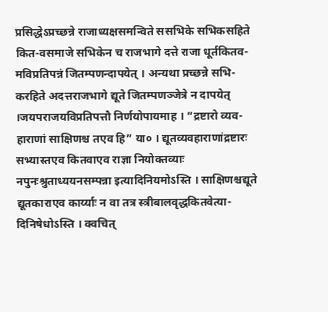प्रसिद्धेऽप्रच्छन्ने राजाध्यक्षसमन्विते ससभिके सभिकसहिते कित-वसमाजे सभिकेन च राजभागे दत्ते राजा धूर्तकितव-मविप्रतिपन्नं जितम्पणन्दापयेत् । अन्यथा प्रच्छन्ने सभि-करहिते अदत्तराजभागे द्यूते जितम्पणञ्जेत्रे न दापयेत् ।जयपराजयविप्रतिपत्तौ निर्णयोपायमाह । “द्रष्टारो व्यव-हाराणां साक्षिणश्च तएव हि” या० । द्यूतव्यवहाराणांद्रष्टारः सभ्यास्तएव कितवाएव राज्ञा नियोक्तव्याः नपुनःश्रुताध्ययनसम्पन्ना इत्यादिनियमोऽस्ति । साक्षिणश्चद्यूते द्यूतकाराएव कार्य्याः न वा तत्र स्त्रीबालवृद्धकितवेत्या-दिनिषेधोऽस्ति । क्वचित्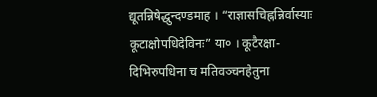द्यूतन्निषेद्धुन्दण्डमाह । “राज्ञासचिह्नन्निर्वास्याः कूटाक्षोपधिदेविनः” या० । कूटैरक्षा-दिभिरुपधिना च मतिवञ्चनहेतुना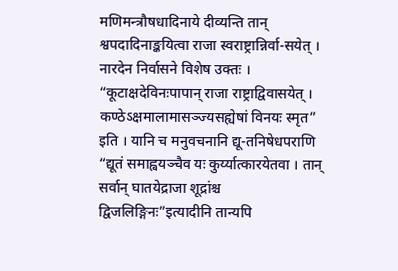मणिमन्त्रौषधादिनाये दीव्यन्ति तान् श्वपदादिनाङ्कयित्वा राजा स्वराष्ट्रान्निर्वा-सयेत् । नारदेन निर्वासने विशेष उक्तः । “कूटाक्षदेविनःपापान् राजा राष्ट्राद्विवासयेत् । कण्ठेऽक्षमालामासञ्ज्यसह्येषां विनयः स्मृत” इति । यानि च मनुवचनानि द्यू-तनिषेधपराणि “द्यूतं समाह्वयञ्चैव यः कुर्य्यात्कारयेतवा । तान् सर्वान् घातयेद्राजा शूद्रांश्च द्विजलिङ्गिनः”इत्यादीनि तान्यपि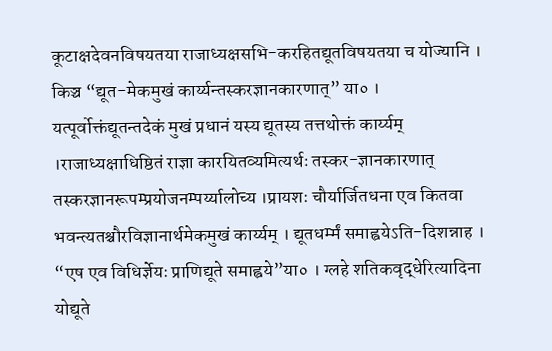कूटाक्षदेवनविषयतया राजाध्यक्षसभि-करहितद्यूतविषयतया च योज्यानि । किञ्च “द्यूत-मेकमुखं कार्य्यन्तस्करज्ञानकारणात्” या० । यत्पूर्वोक्तंद्यूतन्तदेकं मुखं प्रधानं यस्य द्यूतस्य तत्तथोक्तं कार्य्यम् ।राजाध्यक्षाधिष्ठितं राज्ञा कारयितव्यमित्यर्थः तस्कर-ज्ञानकारणात् तस्करज्ञानरूपम्प्रयोजनम्पर्य्यालोच्य ।प्रायशः चौर्यार्जितधना एव कितवा भवन्त्यतश्चौरविज्ञानार्थमेकमुखं कार्य्यम् । द्यूतधर्म्मं समाह्वयेऽति-दिशन्नाह । “एष एव विधिर्ज्ञेयः प्राणिद्यूते समाह्वये”या० । ग्लहे शतिकवृद्धेरित्यादिना योद्यूते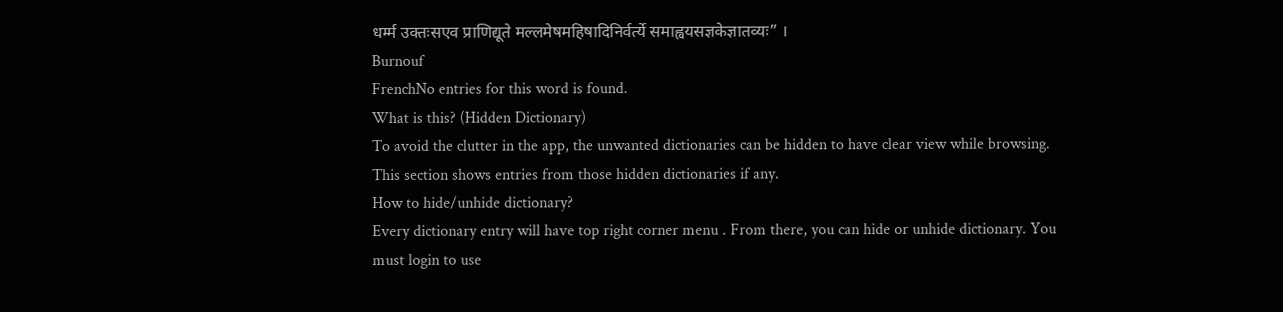धर्म्म उक्तःसएव प्राणिद्यूते मल्लमेषमहिषादिनिर्वर्त्ये समाह्वयसज्ञकेज्ञातव्यः” ।
Burnouf
FrenchNo entries for this word is found.
What is this? (Hidden Dictionary)
To avoid the clutter in the app, the unwanted dictionaries can be hidden to have clear view while browsing. This section shows entries from those hidden dictionaries if any.
How to hide/unhide dictionary?
Every dictionary entry will have top right corner menu . From there, you can hide or unhide dictionary. You must login to use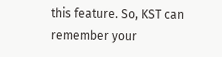this feature. So, KST can remember your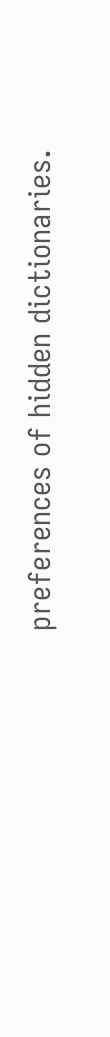preferences of hidden dictionaries.